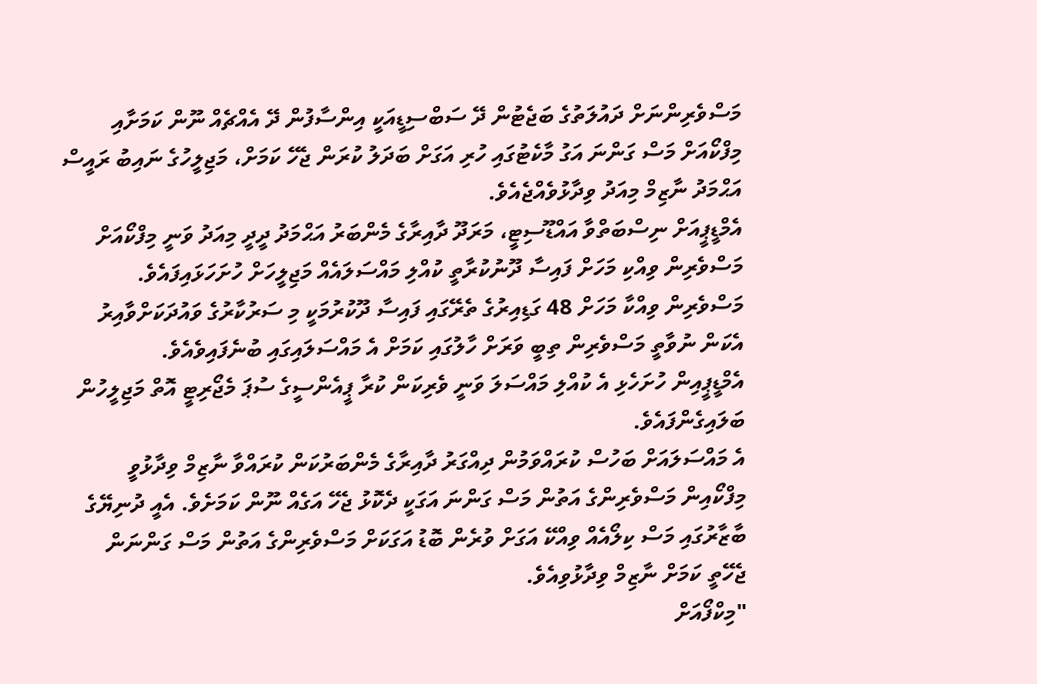މަސްވެރިންނަށް ދައުލަތުގެ ބަޖެޓުން ދޭ ސަބްސިޑީއަކީ އިންސާފުން ދޭ އެއްޗެއް ނޫން ކަމަށާއި މިފްކޯއަށް މަސް ގަންނަ އަގު މާކެޓުގައި ހުރި އަގަށް ބަދަލު ކުރަން ޖެހޭ ކަމަށް، މަޖިލީހުގެ ނައިބު ރައީސް އަޙްމަދު ނާޒިމް މިއަދު ވިދާޅުވެއްޖެއެވެ.
އެމްޑީޕީއަށް ނިސްބަތްވާ އައްޑޫސިޓީ، މަރަދޫ ދާއިރާގެ މެންބަރު އަޙްމަދު ދީދީ މިއަދު ވަނީ މިފްކޯއަށް މަސްވެރިން ވިއްކި މަހަށް ފައިސާ ދޫނުކުރާތީ ކުއްލި މައްސަލައެއް މަޖިލީހަށް ހުށަހަޅައިފައެވެ. މަސްވެރިން ވިއްކާ މަހަށް 48 ގަޑިއިރުގެ ތެރޭގައި ފައިސާ ދޫކުރުމަކީ މި ސަރުކާރުގެ ވައުދަކަށްވާއިރު އެކަން ނުވާތީ މަސްވެރިން ތިބީ ވަރަށް ހާލުގައި ކަމަށް އެ މައްސަލައިގައި ބުނެފައިވެއެވެ.
އެމްޑީޕީއިން ހުށަހެޅި އެ ކުއްލި މައްސަލަ ވަނީ ވެރިކަން ކުރާ ޕީއެންސީގެ ސުޕަ މެޖޯރިޓީ އޮތް މަޖިލީހުން ބަލައިގެންފައެވެ.
އެ މައްސަލައަށް ބަހުސް ކުރައްވަމުން ދިއްގަރު ދާއިރާގެ މެންބަރުކަން ކުރައްވާ ނާޒިމް ވިދާޅުވީ މިފްކޯއިން މަސްވެރިންގެ އަތުން މަސް ގަންނަ އަގަކީ ދެކޮޅު ޖެހޭ އަގެއް ނޫން ކަމަށެވެ. އެއީ ދުނިޔޭގެ ބާޒާރުގައި މަސް ކިލޯއެއް ވިއްކޭ އަގަށް ވުރެން ބޮޑު އަގަކަށް މަސްވެރިންގެ އަތުން މަސް ގަންނަން ޖެހޭތީ ކަމަށް ނާޒިމް ވިދާޅުވިއެވެ.
"މިކްފޯއަށް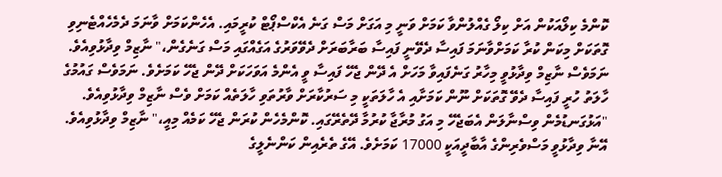ކޮންމެ ކިލޯއަކުން އަށް ކިލޯ ގެއްލުންވާ ކަމަށް ވަނީ މި އަގަށް މަސް ގަނެ އެކްސްޕޯޓް ކުރީމައި. އެހެންކަމަށް ވާނަމަ ދެމެހެއްޓެނިވި ގޮތަކަށް މިކަން ކުރާ ކަމަށްވާނަމަ ފައިސާ ދެވޭނީ ފައިސާ ބަރާބަރަށް ދެވޭވަރުގެ އަގެއްގައި މަސް ގަނެގެން،" ނާޒިމް ވިދާޅުވިއެވެ.
ނަމަވެސް ނާޒިމް ވިދާޅުވީ މިހާރު ގަނެފައިވާ މަހަށް އެ ދޭން ޖެހޭ ފައިސާ ވީ އެންމެ އަވަހަކަށް ދޭން ޖެހޭ ކަމަށެވެ. ނަމަވެސް ގައުމުގެ ހާލަތު ހުރީ ފައިސާ ދެވޭ ގޮތަކަށް ނޫން ކަމަށާއި އެ ހާލަތަކީ މި ސަރުކާރަށް ވާރުތަވި ހާލަތެއް ކަމަށް ވެސް ނާޒިމް ވިދާޅުވިއެވެ.
"އަޅުގަނޑުމެން ވިސްނާލަން އެބަޖެހޭ މި އަގު މުރާޖާ ކުރުމާ ދޭތެރޭގައި. ކޮންމެހެން ކުރަން ޖެހޭ ކަމެއް މިއީ،" ނާޒިމް ވިދާޅުވިއެވެ.
އޭނާ ވިދާޅުވީ މަސްވެރިންގެ އާބާދީއަކީ 17000 ކަމަށެވެ. އޭގެ ތެރެއިން ކަންނެލީގެ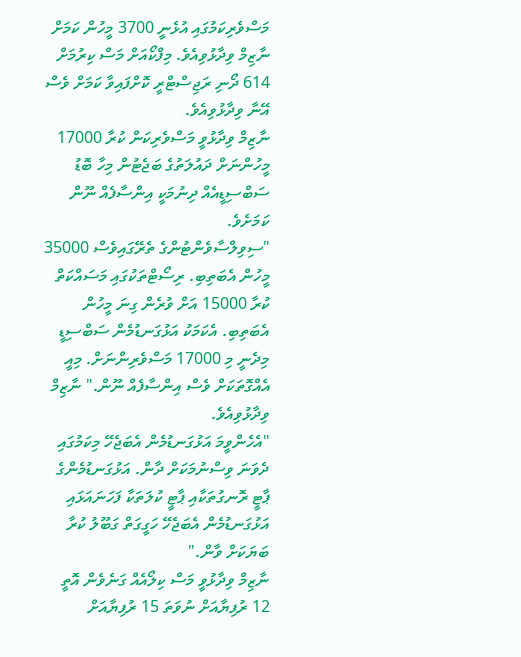މަސްވެރިކަމުގައި އުޅެނީ 3700 މީހުން ކަމަށް ނާޒިމް ވިދާޅުވިއެވެ. މިފްކޯއަށް މަސް ކިރުމަށް 614 ދޯނި ރަޖިސްޓްރީ ކޮށްފައިވާ ކަމަށް ވެސް އޭނާ ވިދާޅުވިއެވެ.
ނާޒިމް ވިދާޅުވީ މަސްވެރިކަން ކުރާ 17000 މީހުންނަށް ދައުލަތުގެ ބަޖެޓުން މިހާ ބޮޑު ސަބްސިޑީއެއް ދިނުމަކީ އިންސާފެއް ނޫން ކަމަށެވެ.
"ސިވިލްސާވެންޓުންގެ ތެރޭގައިވެސް 35000 މީހުން އެބަތިބި. ރިސޯޓްތަކުގައި މަސައްކަތް ކުރާ 15000 އަށް ވުރެން ގިނަ މީހުން އެބަތިބި. އެކަމަކު އަޅުގަނޑުމެން ސަބްސިޑީ މިދެނީ މި 17000 މަސްވެރިންނަށް. މިއީ އެއްގޮތަކަށް ވެސް އިންސާފެއް ނޫން." ނާޒިމް ވިދާޅުވިއެވެ.
"އެހެންވީމަ އަޅުގަނޑުމެން އެބަޖެހޭ މިކަމުގައި ދެވަނަ ވިސްނުމަކަށް ދާން. އަޅުގަނޑުމެންގެ ޕާޓީ ރޮނގުތަކާއި ޕާޓީ ކުލަތަކާ ފަހަނައަޅައި އަޅުގަނޑުމެން އެބަޖެހޭ ހަގީގަތް ގަބޫލު ކުރާ ބަޔަކަށް ވާން."
ނާޒިމް ވިދާޅުވީ މަސް ކިލޯއެއް ގަނެވެން އޮތީ 12 ރުފިޔާއަށް ނުވަތަ 15 ރުފިޔާއަށް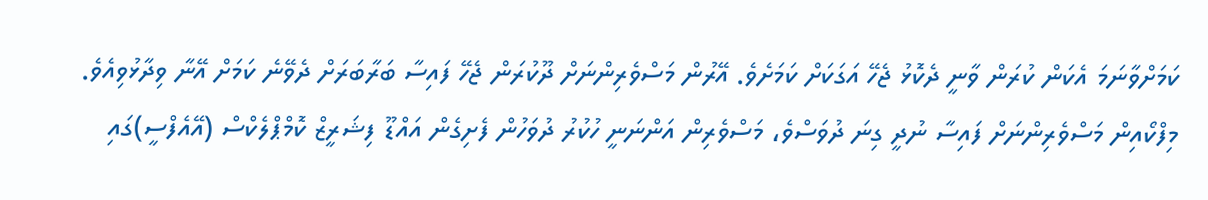ކަމަށްވާނަމަ އެކަން ކުރަން ވާނީ ދެކޮޅު ޖެހޭ އަގަކަށް ކަމަށެވެ. އޭރުން މަސްވެރިންނަށް ދޫކުރަން ޖެހޭ ފައިސާ ބަރާބަރަށް ދެވޭނެ ކަމަށް އޭނާ ވިދާޅުވިއެވެ.
މިފްކޯއިން މަސްވެރިންނަށް ފައިސާ ނުދީ ގިނަ ދުވަސްވެ، މަސްވެރިން އަންނަނީ ހުކުރު ދުވަހުން ފެށިގެން އައްޑޫ ފިޝަރީޒް ކޮމްޕްލެކްސް (އޭއެފްސީ)ގައި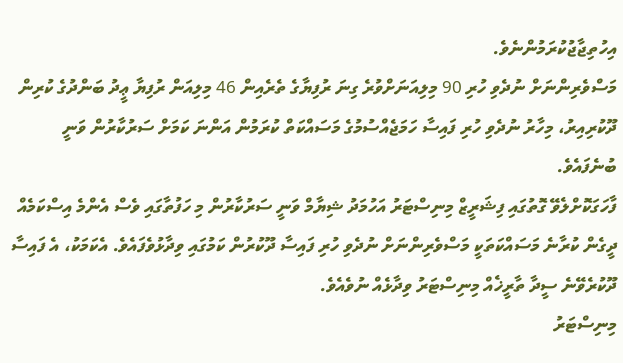އިހުތިޖާޖުކުރަމުންނެވެ.
މަސްވެރިންނަށް ނުދެވި ހުރި 90 މިލިއަނަށްވުރެ ގިނަ ރުފިޔާގެ ތެރެއިން 46 މިލިއަން ރުފިޔާ ޢީދު ބަންދުގެ ކުރިން ދޫކުރިއިރު، މިހާރު ނުދެވި ހުރި ފައިސާ ހަމަޖެއްސުމުގެ މަސައްކަތް ކުރަމުން އަންނަ ކަމަށް ސަރުކާރުން ވަނީ ބުނެފައެވެ.
ފާހަގަކޮށްލެވޭ ގޮތުގައި ފިޝަރީޒް މިނިސްޓަރު އަހުމަދު ޝިޔާމް ވަނީ ސަރުކާރުން މި ހަފުތާގައި ވެސް އެންމެ އިސްކަމެއް ދީގެން ކުރާނެ މަސައްކަތަކީ މަސްވެރިންނަށް ނުދެވި ހުރި ފައިސާ ދޫކުރުން ކަމުގައި ވިދާޅުވެފައެވެ. އެކަމަކު، އެ ފައިސާ ދޫކުރެވޭނެ ސީދާ ތާރީޚެއް މިނިސްޓަރު ވިދާޅެއް ނުވެއެވެ.
މިނިސްޓަރު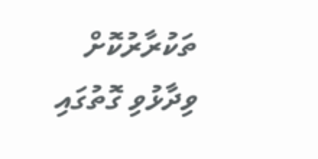ތަކުރާރުކޮށް ވިދާޅުވި ގޮތުގައި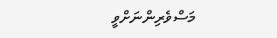މަސްވެރިންނަށްވީ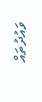ވައުދުތައް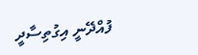ފުއްދޭނީ އިގުތިސާދީ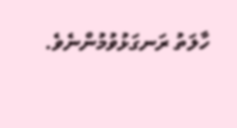ހާލަތު ރަނގަޅުވުމުންނެވެ.